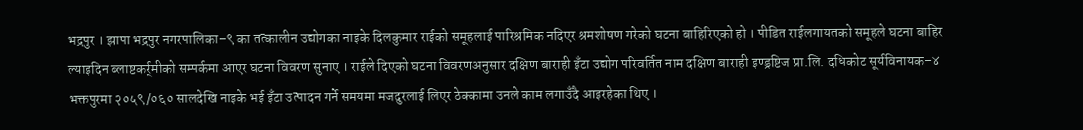भद्रपुर । झापा भद्रपुर नगरपालिका–९ का तत्कालीन उद्योगका नाइके दिलकुमार राईको समूहलाई पारिश्रमिक नदिएर श्रमशोषण गरेको घटना बाहिरिएको हो । पीडित राईलगायतको समूहले घटना बाहिर ल्याइदिन ब्लाष्टकर्र्मीको सम्पर्कमा आएर घटना विवरण सुनाए । राईले दिएको घटना विवरणअनुसार दक्षिण बाराही इँटा उद्योग परिवर्तित नाम दक्षिण बाराही इण्ड्रष्टिज प्रा.लि. दधिकोट सूर्यविनायक–४ भक्तपुरमा २०५९/०६० सालदेखि नाइके भई इँटा उत्पादन गर्ने समयमा मजदुरलाई लिएर ठेक्कामा उनले काम लगाउँदै आइरहेका थिए ।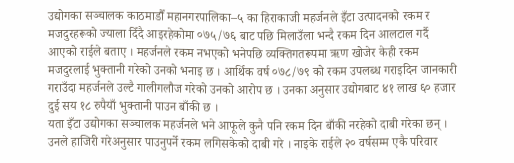उद्योगका सञ्चालक काठमाडौँ महानगरपालिका–५ का हिराकाजी महर्जनले इँटा उत्पादनको रकम र मजदुरहरूको ज्याला दिँदै आइरहेकोमा ०७५/७६ बाट पछि मिलाउँला भन्दै रकम दिन आलटाल गर्दै आएको राईले बताए । महर्जनले रकम नभएको भनेपछि व्यक्तिगतरूपमा ऋण खोजेर केही रकम मजदुरलाई भुक्तानी गरेको उनको भनाइ छ । आर्थिक वर्ष ०७८/७९ को रकम उपलब्ध गराइदिन जानकारी गराउँदा महर्जनले उल्टै गालीगलौज गरेको उनको आरोप छ । उनका अनुसार उद्योगबाट ४१ लाख ६० हजार दुई सय १८ रुपैयाँ भुक्तानी पाउन बाँकी छ ।
यता इँटा उद्योगका सञ्चालक महर्जनले भने आफूले कुनै पनि रकम दिन बाँकी नरहेको दाबी गरेका छन् । उनले हाजिरी गरेअनुसार पाउनुपर्ने रकम लगिसकेको दाबी गरे । नाइके राईले २० वर्षसम्म एकै परिवार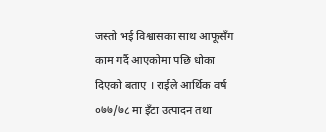जस्तो भई विश्वासका साथ आफूसँग काम गर्दै आएकोमा पछि धोका दिएको बताए । राईले आर्थिक वर्ष ०७७/७८ मा इँटा उत्पादन तथा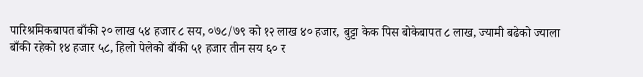पारिश्रमिकबापत बाँकी २० लाख ५४ हजार ८ सय, ०७८/७९ को १२ लाख ४० हजार, बुट्टा केक पिस बोकेबापत ८ लाख, ज्यामी बढेको ज्याला बाँकी रहेको १४ हजार ५८, हिलो पेलेको बाँकी ५१ हजार तीन सय ६० र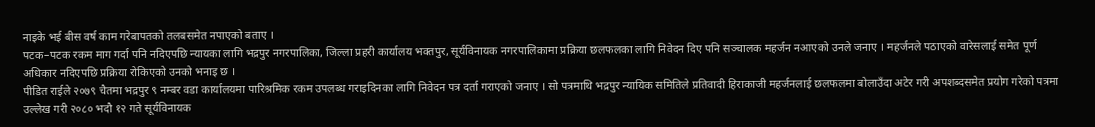नाइके भई बीस वर्ष काम गरेबापतको तलबसमेत नपाएको बताए ।
पटक–पटक रकम माग गर्दा पनि नदिएपछि न्यायका लागि भद्रपुर नगरपालिका, जिल्ला प्रहरी कार्यालय भक्तपुर, सूर्यविनायक नगरपालिकामा प्रक्रिया छलफलका लागि निवेदन दिए पनि सञ्चालक महर्जन नआएको उनले जनाए । महर्जनले पठाएको वारेसलाई समेत पूर्ण अधिकार नदिएपछि प्रक्रिया रोकिएको उनको भनाइ छ ।
पीडित राईले २०७९ चैतमा भद्रपुर ९ नम्बर वडा कार्यालयमा पारिश्रमिक रकम उपलब्ध गराइदिनका लागि निवेदन पत्र दर्ता गराएको जनाए । सो पत्रमाथि भद्रपुर न्यायिक समितिले प्रतिवादी हिराकाजी महर्जनलाई छलफलमा बोलाउँदा अटेर गरी अपशब्दसमेत प्रयोग गरेको पत्रमा उल्लेख गरी २०८० भदौ १२ गते सूर्यविनायक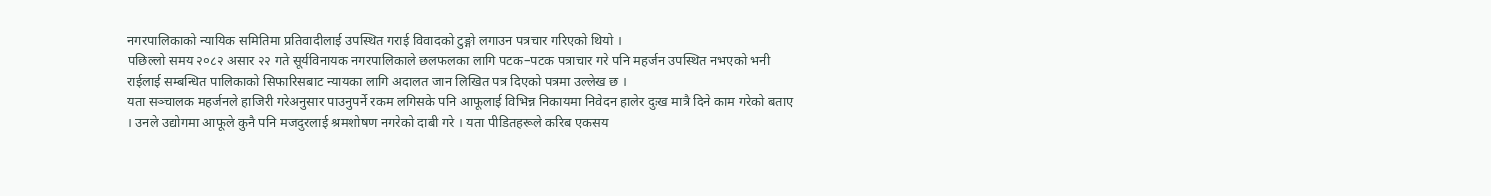नगरपालिकाको न्यायिक समितिमा प्रतिवादीलाई उपस्थित गराई विवादको टुङ्गो लगाउन पत्रचार गरिएको थियो ।
पछिल्लो समय २०८२ असार २२ गते सूर्यविनायक नगरपालिकाले छलफलका लागि पटक–पटक पत्राचार गरे पनि महर्जन उपस्थित नभएको भनी राईलाई सम्बन्धित पालिकाको सिफारिसबाट न्यायका लागि अदालत जान लिखित पत्र दिएको पत्रमा उल्लेख छ ।
यता सञ्चालक महर्जनले हाजिरी गरेअनुसार पाउनुपर्ने रकम लगिसके पनि आफूलाई विभिन्न निकायमा निवेदन हालेर दुःख मात्रै दिने काम गरेको बताए । उनले उद्योगमा आफूले कुनै पनि मजदुरलाई श्रमशोषण नगरेको दाबी गरे । यता पीडितहरूले करिब एकसय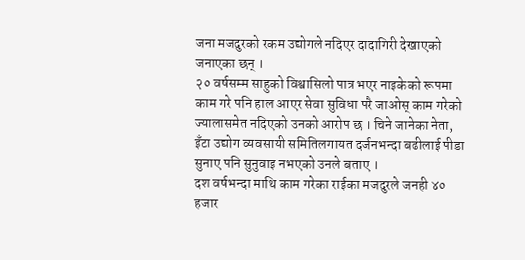जना मजदुरको रकम उद्योगले नदिएर दादागिरी देखाएको जनाएका छन् ।
२० वर्षसम्म साहुको विश्वासिलो पात्र भएर नाइकेको रूपमा काम गरे पनि हाल आएर सेवा सुविधा परै जाओस् काम गरेको ज्यालासमेत नदिएको उनको आरोप छ । चिने जानेका नेता, इँटा उद्योग व्यवसायी समितिलगायत दर्जनभन्दा बढीलाई पीडा सुनाए पनि सुनुवाइ नभएको उनले बताए ।
दश वर्षभन्दा माथि काम गरेका राईका मजदुरले जनही ४० हजार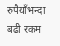रुपैयाँभन्दा बढी रकम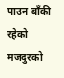पाउन बाँकी रहेको मजदुरको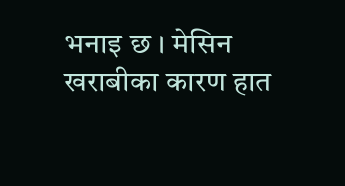भनाइ छ । मेसिन खराबीका कारण हात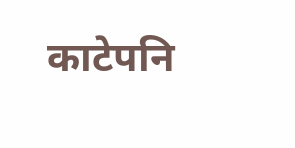काटेपनि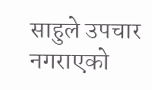साहुले उपचार नगराएको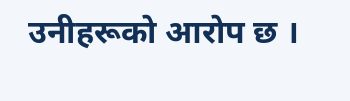उनीहरूको आरोप छ ।